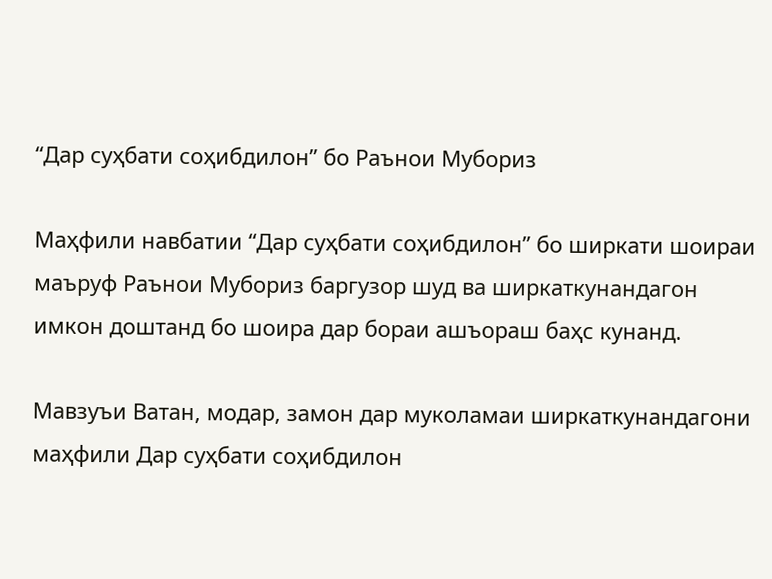“Дар суҳбати соҳибдилон” бо Раънои Мубориз

Маҳфили навбатии “Дар суҳбати соҳибдилон” бо ширкати шоираи маъруф Раънои Мубориз баргузор шуд ва ширкаткунандагон имкон доштанд бо шоира дар бораи ашъораш баҳс кунанд.

Мавзуъи Ватан, модар, замон дар муколамаи ширкаткунандагони маҳфили Дар суҳбати соҳибдилон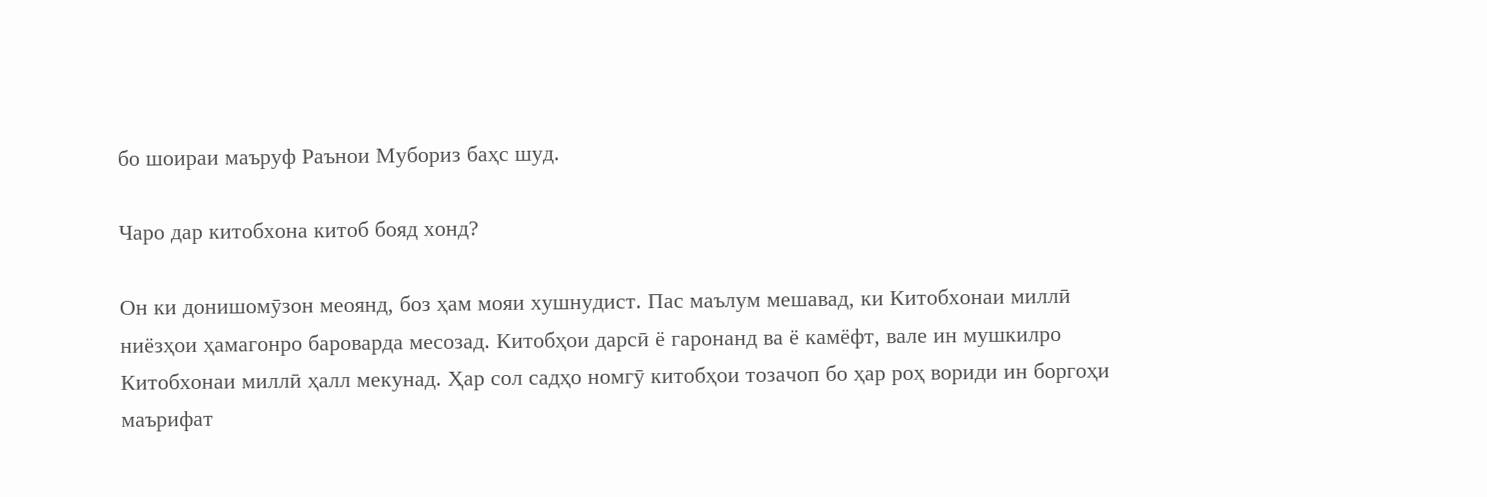бо шоираи маъруф Раънои Мубориз баҳс шуд.

Чаро дар китобхона китоб бояд хонд?

Он ки донишомӯзон меоянд, боз ҳам мояи хушнудист. Пас маълум мешавад, ки Китобхонаи миллӣ ниёзҳои ҳамагонро бароварда месозад. Китобҳои дарсӣ ё гаронанд ва ё камёфт, вале ин мушкилро Китобхонаи миллӣ ҳалл мекунад. Ҳар сол садҳо номгӯ китобҳои тозачоп бо ҳар роҳ вориди ин боргоҳи маърифат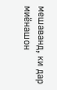мешаванд, ки дар миёнашон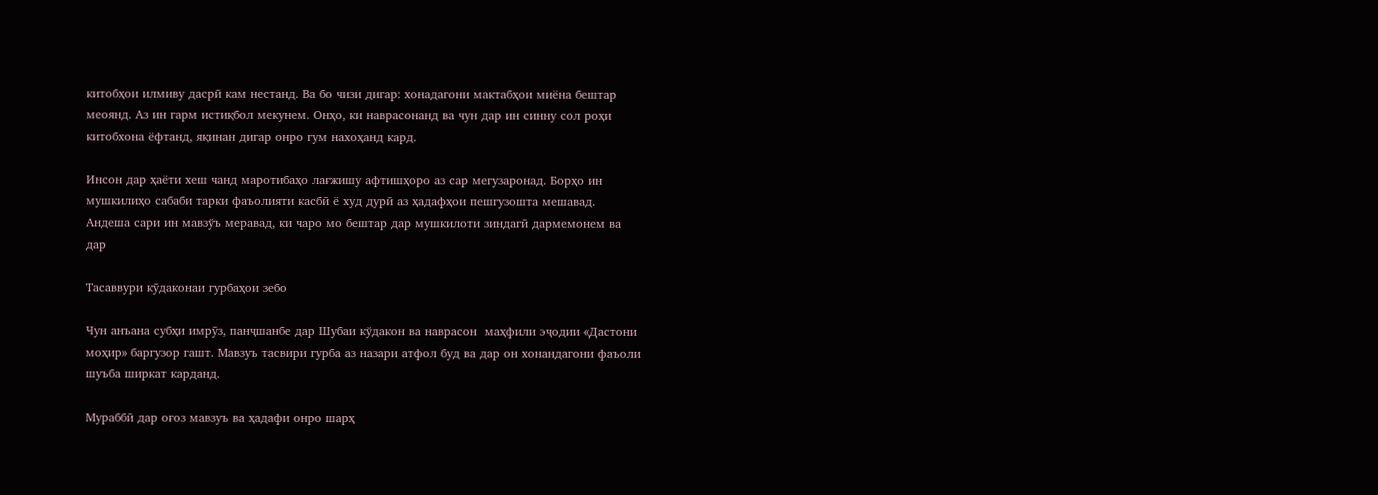китобҳои илмиву дасрӣ кам нестанд. Ва бо чизи дигар: хонадагони мактабҳои миёна бештар меоянд. Аз ин гарм истиқбол мекунем. Онҳо, ки наврасонанд ва чун дар ин синну сол роҳи китобхона ёфтанд, яқинан дигар онро гум нахоҳанд кард.

Инсон дар ҳаёти хеш чанд маротибаҳо лағжишу афтишҳоро аз сар мегузаронад. Борҳо ин мушкилиҳо сабаби тарки фаъолияти касбӣ ё худ дурӣ аз ҳадафҳои пешгузошта мешавад. Андеша сари ин мавзўъ меравад, ки чаро мо бештар дар мушкилоти зиндагӣ дармемонем ва дар

Тасаввури кӯдаконаи гурбаҳои зебо

Чун анъана субҳи имрӯз, панҷшанбе дар Шубаи кўдакон ва наврасон  маҳфили эҷодии «Дастони моҳир» баргузор гашт. Мавзуъ тасвири гурба аз назари атфол буд ва дар он хонандагони фаъоли шуъба ширкат карданд.

Мураббӣ дар оғоз мавзуъ ва ҳадафи онро шарҳ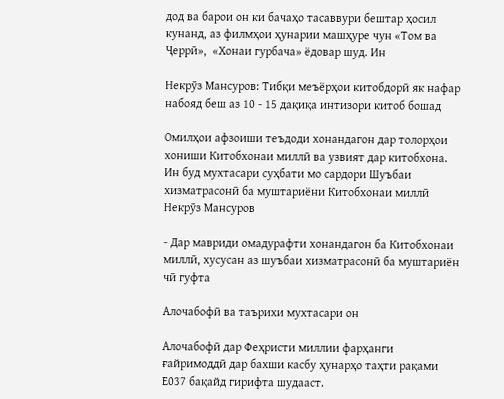дод ва барои он ки бачаҳо тасаввури бештар ҳосил кунанд, аз филмҳои ҳунарии машҳуре чун «Том ва Ҷеррӣ»,  «Хонаи гурбача» ёдовар шуд. Ин

Некрӯз Мансуров: Тибқи меъёрҳои китобдорӣ як нафар набояд беш аз 10 - 15 дақиқа интизори китоб бошад

Омилҳои афзоиши теъдоди хонандагон дар толорҳои хониши Китобхонаи миллӣ ва узвият дар китобхона. Ин буд мухтасари суҳбати мо сардори Шуъбаи хизматрасонӣ ба муштариёни Китобхонаи миллӣ Некрӯз Мансуров

- Дар мавриди омадурафти хонандагон ба Китобхонаи миллӣ, хусусан аз шуъбаи хизматрасонӣ ба муштариён чӣ гуфта

Алочабофӣ ва таърихи мухтасари он

Алочабофӣ дар Феҳристи миллии фарҳанги ғайримоддӣ дар бахши касбу ҳунарҳо таҳти рақами Е037 бақайд гирифта шудааст.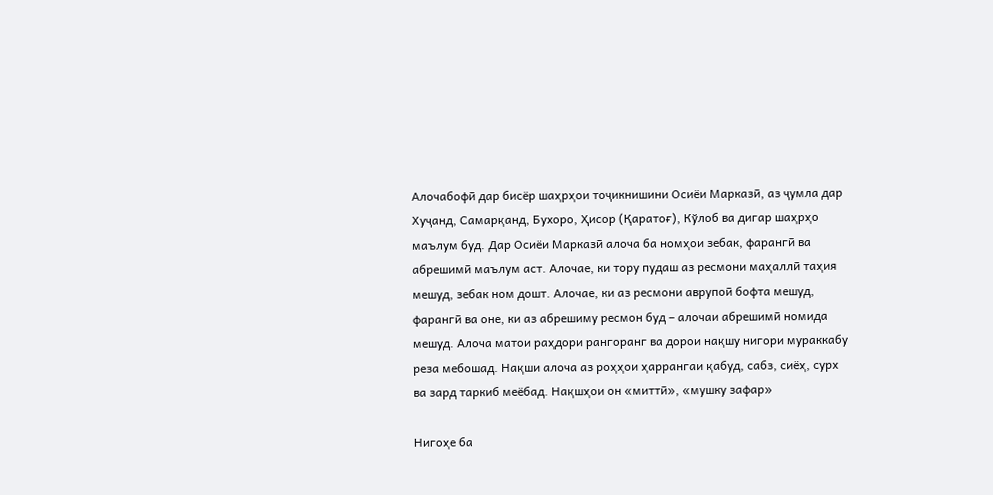Алочабофӣ дар бисёр шаҳрҳои тоҷикнишини Осиёи Марказӣ, аз ҷумла дар Хуҷанд, Самарқанд, Бухоро, Ҳисор (Қаратоғ), Кўлоб ва дигар шаҳрҳо маълум буд. Дар Осиёи Марказӣ алоча ба номҳои зебак, фарангӣ ва абрешимӣ маълум аст. Алочае, ки тору пудаш аз ресмони маҳаллӣ таҳия мешуд, зебак ном дошт. Алочае, ки аз ресмони аврупоӣ бофта мешуд, фарангӣ ва оне, ки аз абрешиму ресмон буд – алочаи абрешимӣ номида мешуд. Алоча матои раҳдори рангоранг ва дорои нақшу нигори мураккабу реза мебошад. Нақши алоча аз роҳҳои ҳаррангаи қабуд, сабз, сиёҳ, сурх ва зард таркиб меёбад. Нақшҳои он «миттӣ», «мушку зафар»

Нигоҳе ба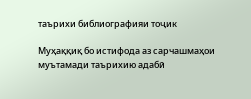таърихи библиографияи тоҷик

Муҳаққиқ бо истифода аз сарчашмаҳои муътамади таърихию адабӣ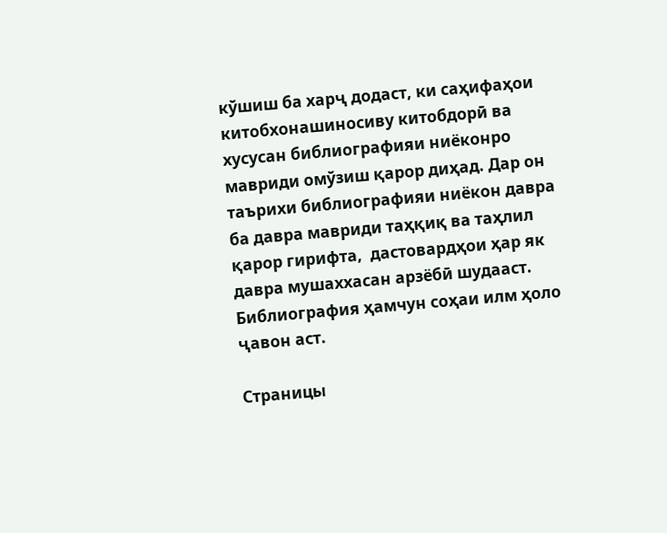кўшиш ба харҷ додаст, ки саҳифаҳои китобхонашиносиву китобдорӣ ва хусусан библиографияи ниёконро мавриди омўзиш қарор диҳад. Дар он  таърихи библиографияи ниёкон давра ба давра мавриди таҳқиқ ва таҳлил қарор гирифта,  дастовардҳои ҳар як давра мушаххасан арзёбӣ шудааст.
Библиография ҳамчун соҳаи илм ҳоло ҷавон аст.

Страницы